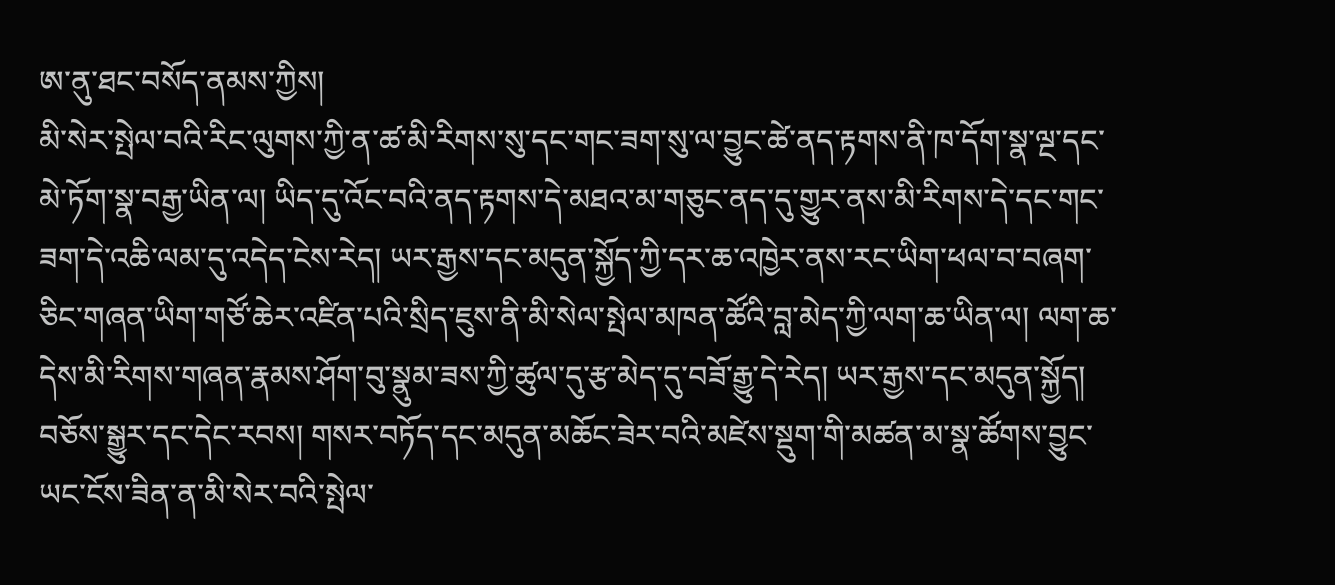ཨ་ནུ་ཐང་བསོད་ནམས་ཀྱིས།
མི་སེར་སྤེལ་བའི་རིང་ལུགས་ཀྱི་ན་ཚ་མི་རིགས་སུ་དང་གང་ཟག་སུ་ལ་བྱུང་ཚེ་ནད་རྟགས་ནི་ཁ་དོག་སྣ་ལྔ་དང་མེ་ཏོག་སྣ་བརྒྱ་ཡིན་ལ། ཡིད་དུ་འོང་བའི་ནད་རྟགས་དེ་མཐའ་མ་གཅུང་ནད་དུ་གྱུར་ནས་མི་རིགས་དེ་དང་གང་ཟག་དེ་འཆི་ལམ་དུ་འདེད་ངེས་རེད། ཡར་རྒྱས་དང་མདུན་སྐྱོད་ཀྱི་དར་ཆ་འཁྱེར་ནས་རང་ཡིག་ཕལ་བ་བཞག་ཅིང་གཞན་ཡིག་གཙོ་ཆེར་འཛིན་པའི་སྲིད་ཇུས་ནི་མི་སེལ་སྤེལ་མཁན་ཚོའི་བླ་མེད་ཀྱི་ལག་ཆ་ཡིན་ལ། ལག་ཆ་དེས་མི་རིགས་གཞན་རྣམས་ཤོག་བུ་སྣུམ་ཟས་ཀྱི་ཚུལ་དུ་རྩ་མེད་དུ་བཟོ་རྒྱུ་དེ་རེད། ཡར་རྒྱས་དང་མདུན་སྐྱོད། བཅོས་སྒྱུར་དང་དེང་རབས། གསར་བཏོད་དང་མདུན་མཆོང་ཟེར་བའི་མཛེས་སྡུག་གི་མཚན་མ་སྣ་ཚོགས་བྱུང་ཡང་ངོས་ཟིན་ན་མི་སེར་བའི་སྤེལ་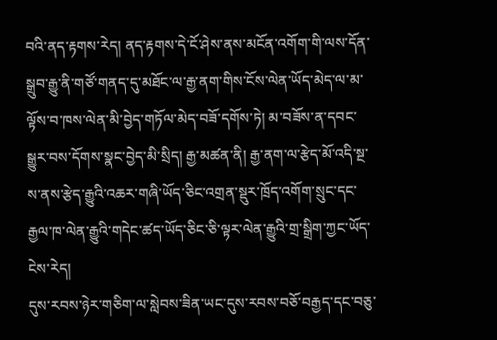བའི་ནད་རྟགས་རེད། ནད་རྟགས་དེ་ངོ་ཤེས་ནས་མངོན་འགོག་གི་ལས་དོན་སྒྲུབ་རྒྱུ་ནི་གཙོ་གནད་དུ་མཐོང་ལ་རྒྱ་ནག་གིས་ངོས་ལེན་ཡོད་མེད་ལ་མ་ལྟོས་བ་ཁས་ལེན་མི་བྱེད་གཏོལ་མེད་བཟོ་དགོས་ཏེ། མ་བཟོས་ན་དབང་སྒྱུར་བས་དོགས་སྣང་བྱེད་མི་སྲིད། རྒྱ་མཚན་ནི། རྒྱ་ནག་ལ་རྩེད་མོ་འདི་སྔ་ས་ནས་རྩེད་རྒྱུའི་འཆར་གཞི་ཡོད་ཅིང་འགྲན་སྡུར་ཁྲོད་འགོག་སྲུང་དང་རྒྱལ་ཁ་ལེན་རྒྱུའི་གདེང་ཚད་ཡོད་ཅིང་ཅི་ལྟར་ལེན་རྒྱུའི་གྲ་སྒྲིག་ཀྱང་ཡོད་ངེས་རེད།
དུས་རབས་ཉེར་གཅིག་ལ་སླེབས་ཟིན་ཡང་དུས་རབས་བཅོ་བརྒྱད་དང་བཅུ་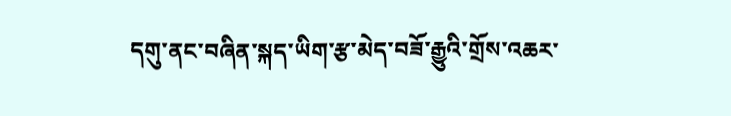དགུ་ནང་བཞིན་སྐད་ཡིག་རྩ་མེད་བཟོ་རྒྱུའི་གྲོས་འཆར་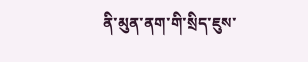ནི་མུན་ནག་གི་སྲིད་ཇུས་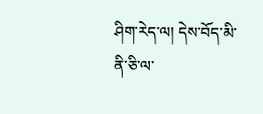ཤིག་རེད་ལ། དེས་བོད་མི་ནི་ཅི་ལ་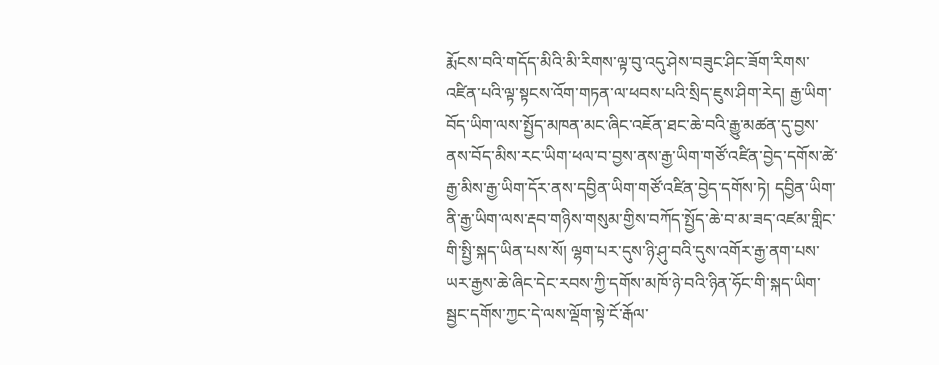རྨོངས་བའི་གདོད་མིའི་མི་རིགས་ལྟ་བུ་འདུ་ཤེས་བཟུང་ཤིང་ཟོག་རིགས་འཛིན་པའི་ལྟ་སྟངས་འོག་གཏན་ལ་ཕབས་པའི་སྲིད་ཇུས་ཤིག་རེད། རྒྱ་ཡིག་བོད་ཡིག་ལས་སྤྱོད་མཁན་མང་ཞིང་འཇོན་ཐང་ཆེ་བའི་རྒྱུ་མཚན་དུ་བྱས་ནས་བོད་མིས་རང་ཡིག་ཕལ་བ་བྱས་ནས་རྒྱ་ཡིག་གཙོ་འཛིན་བྱེད་དགོས་ཚེ་རྒྱ་མིས་རྒྱ་ཡིག་དོར་ནས་དབྱིན་ཡིག་གཙོ་འཛིན་བྱེད་དགོས་ཏེ། དབྱིན་ཡིག་ནི་རྒྱ་ཡིག་ལས་རྡབ་གཉིས་གསུམ་གྱིས་བཀོད་སྤྱོད་ཆེ་བ་མ་ཟད་འཛམ་གླིང་གི་སྤྱི་སྐད་ཡིན་པས་སོ། ལྷག་པར་དུས་ཉི་ཤུ་བའི་དུས་འགོར་རྒྱ་ནག་པས་ཡར་རྒྱས་ཆེ་ཞིང་དེང་རབས་ཀྱི་དགོས་མཁོ་ཉེ་བའི་ཉིན་ཧོང་གི་སྐད་ཡིག་སྦྱང་དགོས་ཀྱང་དེ་ལས་ལྡོག་སྟེ་ངོ་རྒོལ་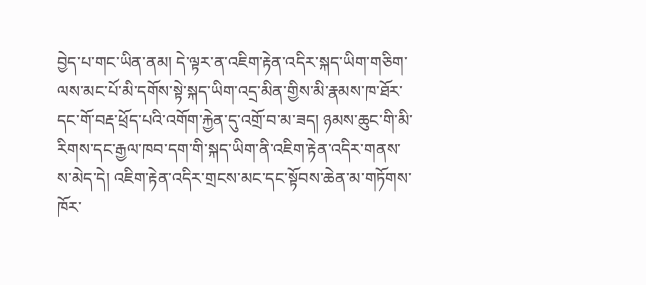བྱེད་པ་གང་ཡིན་ནམ། དེ་ལྟར་ན་འཇིག་རྟེན་འདིར་སྐད་ཡིག་གཅིག་ལས་མང་པོ་མི་དགོས་སྟེ་སྐད་ཡིག་འདྲ་མིན་གྱིས་མི་རྣམས་ཁ་ཐོར་དང་གོ་བརྡ་ཕྲོད་པའི་འགོག་རྐྱེན་དུ་འགྲོ་བ་མ་ཟད། ཉམས་ཆུང་གི་མི་རིགས་དང་རྒྱལ་ཁབ་དག་གི་སྐད་ཡིག་ནི་འཇིག་རྟེན་འདིར་གནས་ས་མེད་དེ། འཇིག་རྟེན་འདིར་གྲངས་མང་དང་སྟོབས་ཆེན་མ་གཏོགས་ཁོར་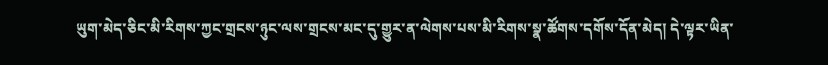ཡུག་མེད་ཅིང་མི་རིགས་ཀྱང་གྲངས་ཉུང་ལས་གྲངས་མང་དུ་གྱུར་ན་ལེགས་པས་མི་རིགས་སྣ་ཚོགས་དགོས་དོན་མེད། དེ་ལྟར་ཡིན་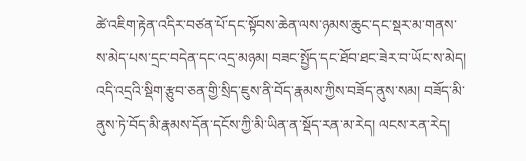ཚེ་འཇིག་རྟེན་འདིར་བཙན་པོ་དང་སྟོབས་ཆེན་ལས་ཉམས་ཆུང་དང་སྡར་མ་གནས་ས་མེད་པས་དྲང་བདེན་དང་འདྲ་མཉམ། བཟང་སྤྱོད་དང་ཐོབ་ཐང་ཟེར་བ་ཡོང་ས་མེད། འདི་འདྲའི་སྡིག་རྩུབ་ཅན་གྱི་སྲིད་ཇུས་ནི་བོད་རྣམས་ཀྱིས་བཟོད་ནུས་སམ། བཟོད་མི་ནུས་ཏེ་བོད་མི་རྣམས་དོན་དངོས་ཀྱི་མི་ཡིན་ན་སྡོད་རན་མ་རེད། ལངས་རན་རེད།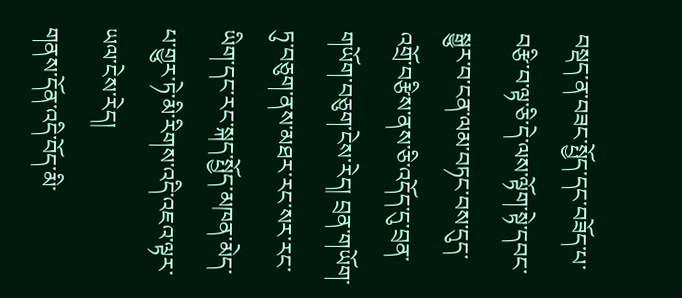བསྡད་ན་བཟང་སྤྱོད་དང་བཟོད་པ་བརྩི་བ་ལྟ་ཅི་དེ་ལས་ལྟོག་སྟེ་དབང་སྒྱུར་བ་ངན་ལམ་བཏང་བས་དུད་འགྲོ་བརྩིས་ནས་ཅི་འདོད་དུ་བྲན་གཡོག་བཅུག་ངེས་རེད། བྲན་གཡོག་ཏུ་བཅུག་ནས་མཐར་རང་སར་རང་ཡིག་དང་རང་སྐད་སྤྱོད་མཁན་མེད་པ་གྱུར་ཏེ་མི་རིགས་འདི་འཇའ་ལྟར་ཡལ་ངེས་རེད།
གནས་དོན་འདི་བོད་མི་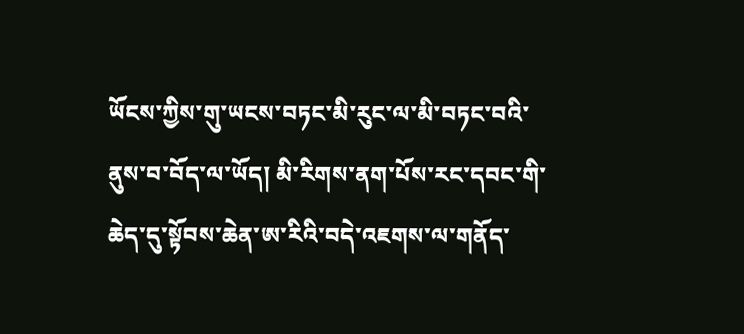ཡོངས་ཀྱིས་གུ་ཡངས་བཏང་མི་རུང་ལ་མི་བཏང་བའི་ནུས་བ་བོད་ལ་ཡོད། མི་རིགས་ནག་པོས་རང་དབང་གི་ཆེད་དུ་སྟོབས་ཆེན་ཨ་རིའི་བདེ་འཇགས་ལ་གནོད་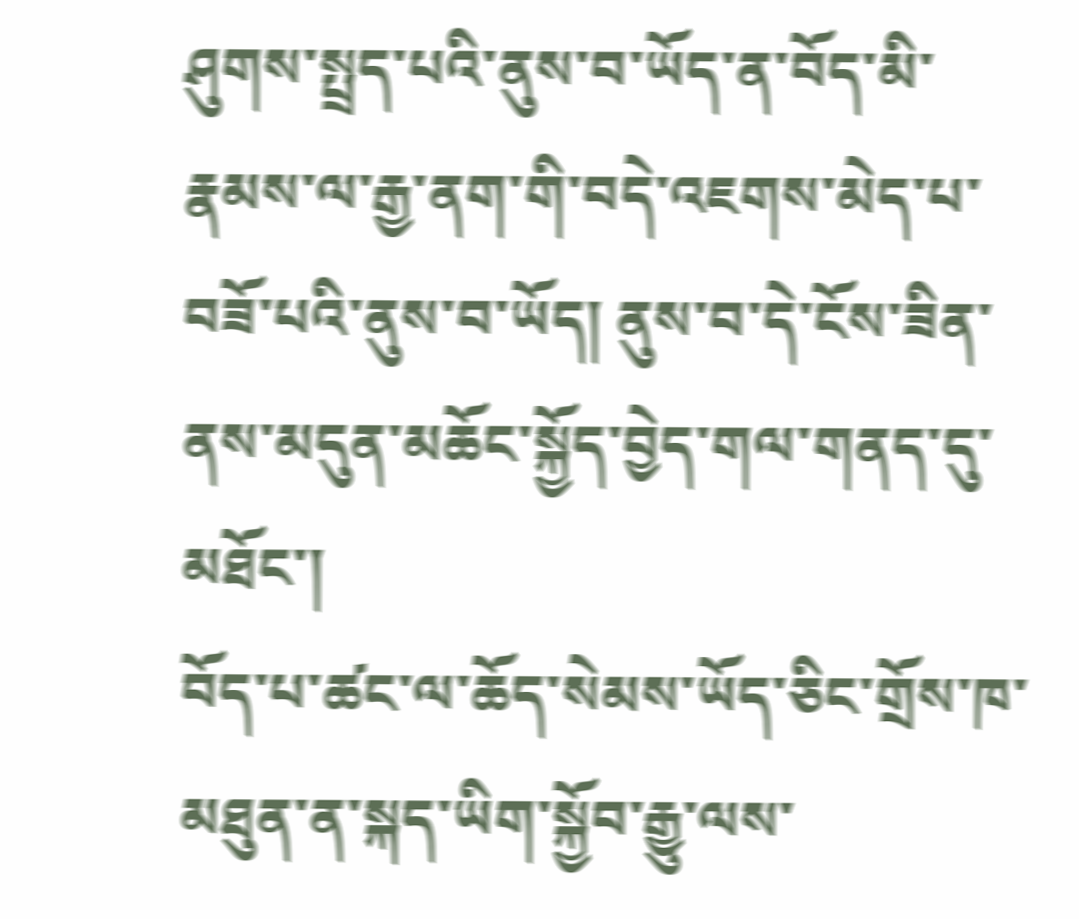ཤུགས་སྤྲད་པའི་ནུས་བ་ཡོད་ན་བོད་མི་རྣམས་ལ་རྒྱ་ནག་གི་བདེ་འཇགས་མེད་པ་བཟོ་པའི་ནུས་བ་ཡོད། ནུས་བ་དེ་ངོས་ཟིན་ནས་མདུན་མཆོང་སྐྱོད་བྱེད་གལ་གནད་དུ་མཐོང་།
བོད་པ་ཚང་ལ་ཆོད་སེམས་ཡོད་ཅིང་གྲོས་ཁ་མཐུན་ན་སྐད་ཡིག་སྐྱོབ་རྒྱུ་ལས་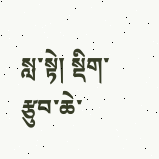སླ་སྟེ། སྡིག་རྩུབ་ཆེ་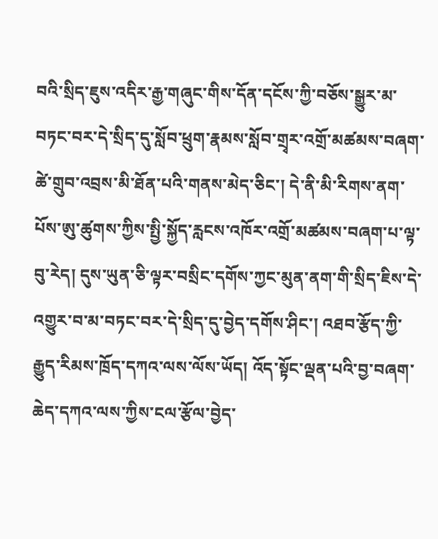བའི་སྲིད་ཇུས་འདིར་རྒྱ་གཞུང་གིས་དོན་དངོས་ཀྱི་བཅོས་སྒྱུར་མ་བཏང་བར་དེ་སྲིད་དུ་སློབ་ཕྲུག་རྣམས་སློབ་གྲྭར་འགྲོ་མཚམས་བཞག་ཚེ་གྲུབ་འབྲས་མི་ཐོན་པའི་གནས་མེད་ཅིང་། དེ་ནི་མི་རིགས་ནག་པོས་ཨུ་ཚུགས་ཀྱིས་སྤྱི་སྐྱོད་རླངས་འཁོར་འགྲོ་མཚམས་བཞག་པ་ལྟ་བུ་རེད། དུས་ཡུན་ཅི་ལྟར་བསྲིང་དགོས་ཀྱང་མུན་ནག་གི་སྲིད་ཇིས་དེ་འགྱུར་བ་མ་བཏང་བར་དེ་སྲིད་དུ་བྱེད་དགོས་ཤིང་། འཐབ་རྩོད་ཀྱི་རྒྱུད་རིམས་ཁྲོད་དཀའ་ལས་ལོས་ཡོད། འོད་སྟོང་ལྡན་པའི་བྱ་བཞག་ཆེད་དཀའ་ལས་ཀྱིས་ངལ་རྩོལ་བྱེད་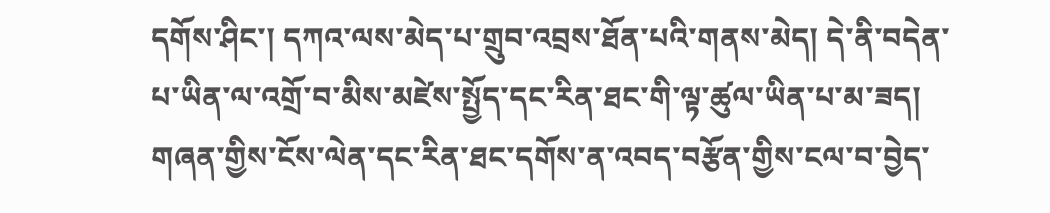དགོས་ཤིང་། དཀའ་ལས་མེད་པ་གྲུབ་འབྲས་ཐོན་པའི་གནས་མེད། དེ་ནི་བདེན་པ་ཡིན་ལ་འགྲོ་བ་མིས་མཛེས་སྤྱོད་དང་རིན་ཐང་གི་ལྟ་ཚུལ་ཡིན་པ་མ་ཟད། གཞན་གྱིས་ངོས་ལེན་དང་རིན་ཐང་དགོས་ན་འབད་བརྩོན་གྱིས་ངལ་བ་བྱེད་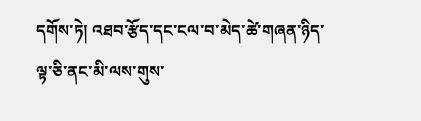དགོས་ཏེ། འཐབ་རྩོད་དང་ངལ་བ་མེད་ཚེ་གཞན་ཉིད་ལྟ་ཅི་ནང་མི་ལས་གུས་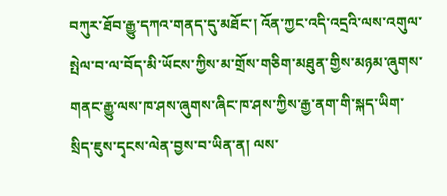བཀུར་ཐོབ་རྒྱུ་དཀའ་གནད་དུ་མཐོང་། འོན་ཀྱང་འདི་འདྲའི་ལས་འགུལ་སྤེལ་བ་ལ་བོད་མི་ཡོངས་ཀྱིས་མ་གྲོས་གཅིག་མཐུན་གྱིས་མཉམ་ཞུགས་གནང་རྒྱུ་ལས་ཁ་ཤས་ཞུགས་ཞིང་ཁ་ཤས་ཀྱིས་རྒྱ་ནག་གི་སྐད་ཡིག་སྲིད་ཇུས་དྭངས་ལེན་བྱས་བ་ཡིན་ན། ལས་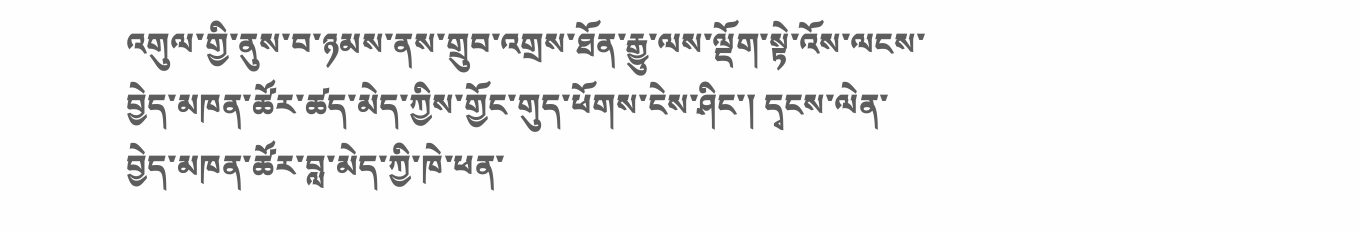འགུལ་གྱི་ནུས་བ་ཉམས་ནས་གྲུབ་འགྲས་ཐོན་རྒྱུ་ལས་ལྡོག་སྟེ་འོས་ལངས་བྱེད་མཁན་ཚོར་ཚད་མེད་ཀྱིས་གྱོང་གུད་ཕོགས་ངེས་ཤིང་། དྭངས་ལེན་བྱེད་མཁན་ཚོར་བླ་མེད་ཀྱི་ཁེ་ཕན་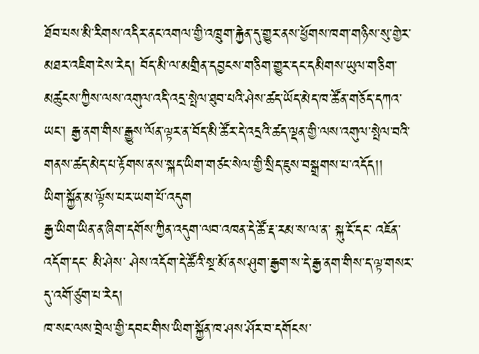ཐོབ་པས་མི་རིགས་འདིར་ནང་འགལ་གྱི་འཁྲུག་རྐྱེན་དུ་གྱུར་ནས་ཕྱོགས་ཁག་གཉིས་སུ་གྱེར་མཐར་འཇིག་ངེས་རེད། བོད་མི་ལ་མགྲིན་དབྱངས་གཅིག་གྱུར་དང་དམིགས་ཡུལ་གཅིག་མཚུངས་ཀྱིས་ལས་འགུལ་འདི་འདྲ་སྤེལ་ཐུབ་པའི་ཤེས་ཚད་ཡོད་མེད་ཁ་ཚོན་གཅོད་དཀའ་ཡང་། རྒྱ་ནག་གིས་རྒྱུས་ལོན་ལྟར་ན་བོད་མི་ཚོར་དེ་འདྲའི་ཚད་ལྡན་གྱི་ལས་འགུལ་སྤེལ་བའི་གནས་ཚད་མེད་པ་རྟོགས་ནས་སྐད་ཡིག་གཙང་སེལ་གྱི་སྲིད་ཇུས་བསྒྲགས་པ་འདོད།།
ཡིག་སྐྱོན་མ་ལྟོས་པར་ཡག་པོ་འདུག
རྒྱ་ཡིག་ཡིན་ན་ཞིག་དགོས་ཀྱིན་འདུག་ལབ་འཁན་དེ་ཚོ་རྡ་རམ་ས་ལ་ན་ སྐུ་ངོ་དང་ འཇོན་འདོག་དང་ མི་ཤེས་ ཤེས་འདོག་དེ་ཚོའི་སྔ་མོ་ནས་ཤུག་རྒྱག་ས་དེ་རྒྱ་ནག་གིས་ད་ལྟ་གསར་དུ་འགོ་ཙུག་པ་རེད།
ཁ་སང་ལས་བྲེལ་གྱི་དབང་གིས་ཡིག་སྐྱོན་ཁ་ཤས་ཤོར་བ་དགོངས་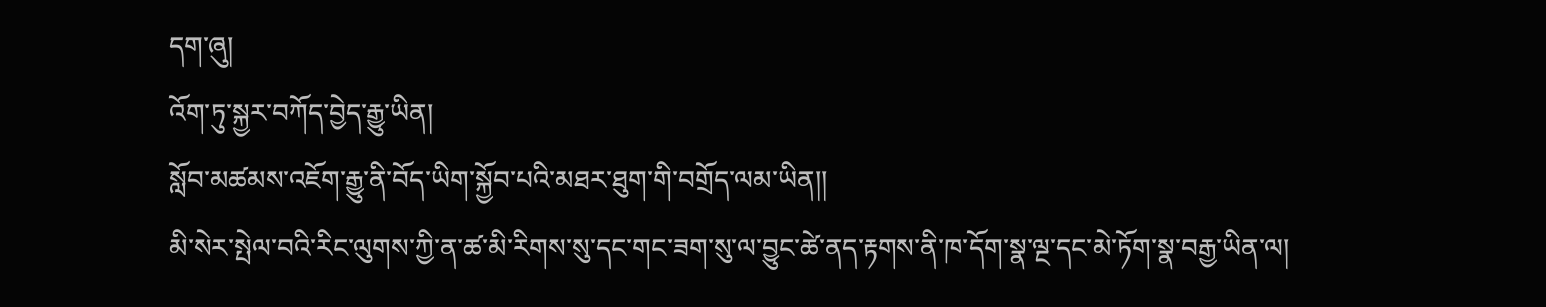དག་ཞུ།
འོག་ཏུ་སྐྱར་བཀོད་བྱེད་རྒྱུ་ཡིན།
སློབ་མཚམས་འཇོག་རྒྱུ་ནི་བོད་ཡིག་སྐྱོབ་པའི་མཐར་ཐུག་གི་བགྲོད་ལམ་ཡིན།།
མི་སེར་སྤེལ་བའི་རིང་ལུགས་ཀྱི་ན་ཚ་མི་རིགས་སུ་དང་གང་ཟག་སུ་ལ་བྱུང་ཚེ་ནད་རྟགས་ནི་ཁ་དོག་སྣ་ལྔ་དང་མེ་ཏོག་སྣ་བརྒྱ་ཡིན་ལ།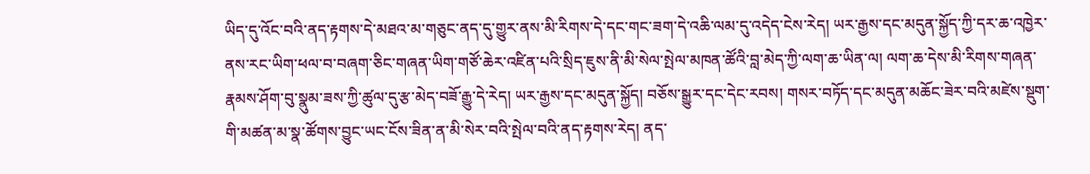ཡིད་དུ་འོང་བའི་ནད་རྟགས་དེ་མཐའ་མ་གཅུང་ནད་དུ་གྱུར་ནས་མི་རིགས་དེ་དང་གང་ཟག་དེ་འཆི་ལམ་དུ་འདེད་ངེས་རེད། ཡར་རྒྱས་དང་མདུན་སྐྱོད་ཀྱི་དར་ཆ་འཁྱེར་ནས་རང་ཡིག་ཕལ་བ་བཞག་ཅིང་གཞན་ཡིག་གཙོ་ཆེར་འཛིན་པའི་སྲིད་ཇུས་ནི་མི་སེལ་སྤེལ་མཁན་ཚོའི་བླ་མེད་ཀྱི་ལག་ཆ་ཡིན་ལ། ལག་ཆ་དེས་མི་རིགས་གཞན་རྣམས་ཤོག་བུ་སྣུམ་ཟས་ཀྱི་ཚུལ་དུ་རྩ་མེད་བཟོ་རྒྱུ་དེ་རེད། ཡར་རྒྱས་དང་མདུན་སྐྱོད། བཅོས་སྒྱུར་དང་དེང་རབས། གསར་བཏོད་དང་མདུན་མཆོང་ཟེར་བའི་མཛེས་སྡུག་གི་མཚན་མ་སྣ་ཚོགས་བྱུང་ཡང་ངོས་ཟིན་ན་མི་སེར་བའི་སྤེལ་བའི་ནད་རྟགས་རེད། ནད་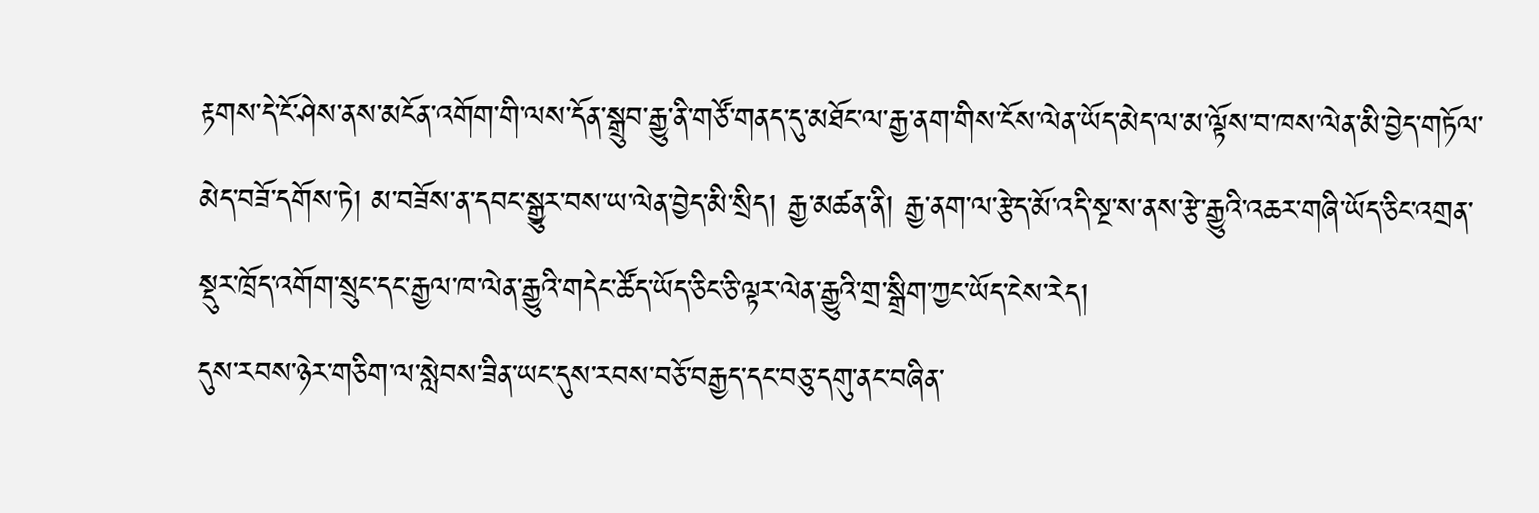རྟགས་དེ་ངོ་ཤེས་ནས་མངོན་འགོག་གི་ལས་དོན་སྒྲུབ་རྒྱུ་ནི་གཙོ་གནད་དུ་མཐོང་ལ་རྒྱ་ནག་གིས་ངོས་ལེན་ཡོད་མེད་ལ་མ་ལྟོས་བ་ཁས་ལེན་མི་བྱེད་གཏོལ་མེད་བཟོ་དགོས་ཏེ། མ་བཟོས་ན་དབང་སྒྱུར་བས་ཡ་ལེན་བྱེད་མི་སྲིད། རྒྱ་མཚན་ནི། རྒྱ་ནག་ལ་རྩེད་མོ་འདི་སྔ་ས་ནས་རྩེ་རྒྱུའི་འཆར་གཞི་ཡོད་ཅིང་འགྲན་སྡུར་ཁྲོད་འགོག་སྲུང་དང་རྒྱལ་ཁ་ལེན་རྒྱུའི་གདེང་ཚོད་ཡོད་ཅིང་ཅི་ལྟར་ལེན་རྒྱུའི་གྲ་སྒྲིག་ཀྱང་ཡོད་ངེས་རེད།
དུས་རབས་ཉེར་གཅིག་ལ་སླེབས་ཟིན་ཡང་དུས་རབས་བཅོ་བརྒྱད་དང་བཅུ་དགུ་ནང་བཞིན་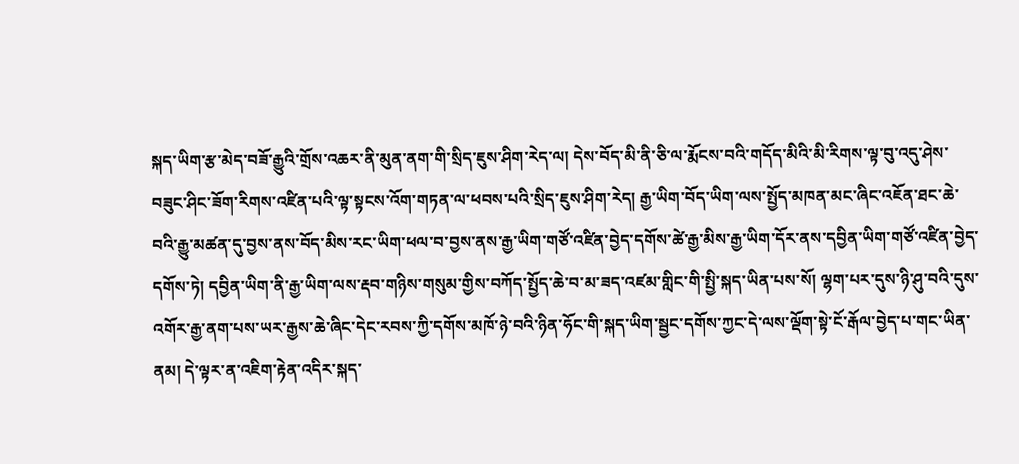སྐད་ཡིག་རྩ་མེད་བཟོ་རྒྱུའི་གྲོས་འཆར་ནི་མུན་ནག་གི་སྲིད་ཇུས་ཤིག་རེད་ལ། དེས་བོད་མི་ནི་ཅི་ལ་རྨོངས་བའི་གདོད་མིའི་མི་རིགས་ལྟ་བུ་འདུ་ཤེས་བཟུང་ཤིང་ཟོག་རིགས་འཛིན་པའི་ལྟ་སྟངས་འོག་གཏན་ལ་ཕབས་པའི་སྲིད་ཇུས་ཤིག་རེད། རྒྱ་ཡིག་བོད་ཡིག་ལས་སྤྱོད་མཁན་མང་ཞིང་འཇོན་ཐང་ཆེ་བའི་རྒྱུ་མཚན་དུ་བྱས་ནས་བོད་མིས་རང་ཡིག་ཕལ་བ་བྱས་ནས་རྒྱ་ཡིག་གཙོ་འཛིན་བྱེད་དགོས་ཚེ་རྒྱ་མིས་རྒྱ་ཡིག་དོར་ནས་དབྱིན་ཡིག་གཙོ་འཛིན་བྱེད་དགོས་ཏེ། དབྱིན་ཡིག་ནི་རྒྱ་ཡིག་ལས་རྡབ་གཉིས་གསུམ་གྱིས་བཀོད་སྤྱོད་ཆེ་བ་མ་ཟད་འཛམ་གླིང་གི་སྤྱི་སྐད་ཡིན་པས་སོ། ལྷག་པར་དུས་ཉི་ཤུ་བའི་དུས་འགོར་རྒྱ་ནག་པས་ཡར་རྒྱས་ཆེ་ཞིང་དེང་རབས་ཀྱི་དགོས་མཁོ་ཉེ་བའི་ཉིན་ཧོང་གི་སྐད་ཡིག་སྦྱང་དགོས་ཀྱང་དེ་ལས་ལྡོག་སྟེ་ངོ་རྒོལ་བྱེད་པ་གང་ཡིན་ནམ། དེ་ལྟར་ན་འཇིག་རྟེན་འདིར་སྐད་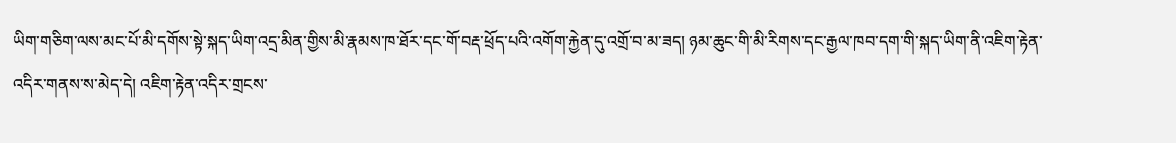ཡིག་གཅིག་ལས་མང་པོ་མི་དགོས་སྟེ་སྐད་ཡིག་འདྲ་མིན་གྱིས་མི་རྣམས་ཁ་ཐོར་དང་གོ་བརྡ་ཕྲོད་པའི་འགོག་རྐྱེན་དུ་འགྲོ་བ་མ་ཟད། ཉམ་ཆུང་གི་མི་རིགས་དང་རྒྱལ་ཁབ་དག་གི་སྐད་ཡིག་ནི་འཇིག་རྟེན་འདིར་གནས་ས་མེད་དེ། འཇིག་རྟེན་འདིར་གྲངས་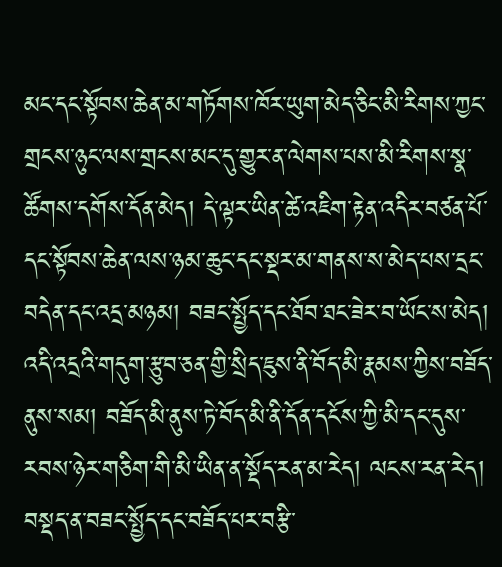མང་དང་སྟོབས་ཆེན་མ་གཏོགས་ཁོར་ཡུག་མེད་ཅིང་མི་རིགས་ཀྱང་གྲངས་ཉུང་ལས་གྲངས་མང་དུ་གྱུར་ན་ལེགས་པས་མི་རིགས་སྣ་ཚོགས་དགོས་དོན་མེད། དེ་ལྟར་ཡིན་ཚེ་འཇིག་རྟེན་འདིར་བཙན་པོ་དང་སྟོབས་ཆེན་ལས་ཉམ་ཆུང་དང་སྡར་མ་གནས་ས་མེད་པས་དྲང་བདེན་དང་འདྲ་མཉམ། བཟང་སྤྱོད་དང་ཐོབ་ཐང་ཟེར་བ་ཡོང་ས་མེད། འདི་འདྲའི་གདུག་རྩུབ་ཅན་གྱི་སྲིད་ཇུས་ནི་བོད་མི་རྣམས་ཀྱིས་བཟོད་ནུས་སམ། བཟོད་མི་ནུས་ཏེ་བོད་མི་ནི་དོན་དངོས་ཀྱི་མི་དང་དུས་རབས་ཉེར་གཅིག་གི་མི་ཡིན་ན་སྡོད་རན་མ་རེད། ལངས་རན་རེད། བསྡད་ན་བཟང་སྤྱོད་དང་བཟོད་པར་བརྩི་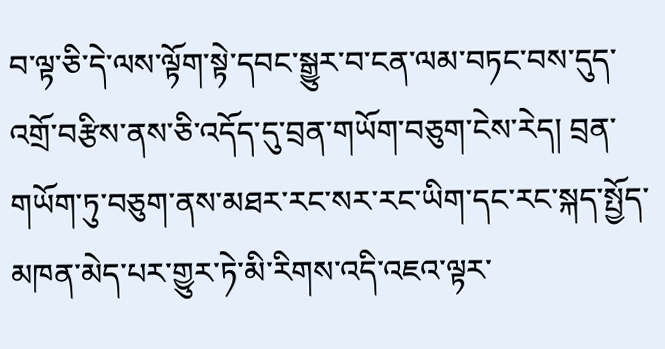བ་ལྟ་ཅི་དེ་ལས་ལྟོག་སྟེ་དབང་སྒྱུར་བ་ངན་ལམ་བཏང་བས་དུད་འགྲོ་བརྩིས་ནས་ཅི་འདོད་དུ་བྲན་གཡོག་བཅུག་ངེས་རེད། བྲན་གཡོག་ཏུ་བཅུག་ནས་མཐར་རང་སར་རང་ཡིག་དང་རང་སྐད་སྤྱོད་མཁན་མེད་པར་གྱུར་ཏེ་མི་རིགས་འདི་འཇའ་ལྟར་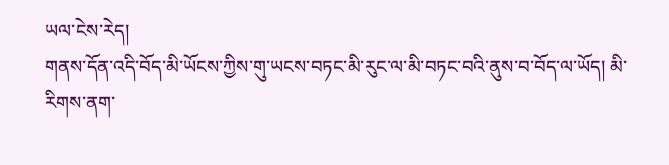ཡལ་ངེས་རེད།
གནས་དོན་འདི་བོད་མི་ཡོངས་ཀྱིས་གུ་ཡངས་བཏང་མི་རུང་ལ་མི་བཏང་བའི་ནུས་བ་བོད་ལ་ཡོད། མི་རིགས་ནག་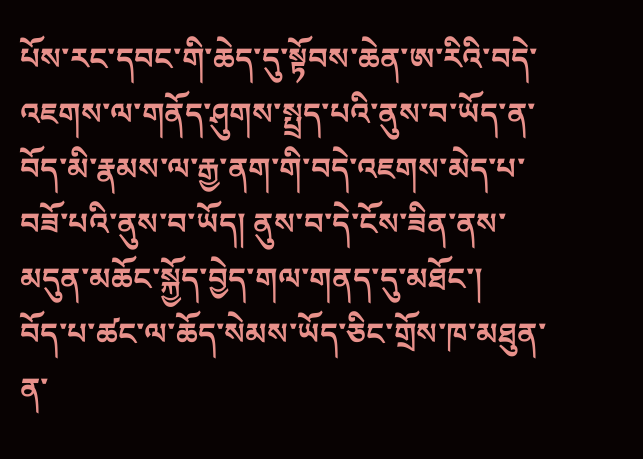པོས་རང་དབང་གི་ཆེད་དུ་སྟོབས་ཆེན་ཨ་རིའི་བདེ་འཇགས་ལ་གནོད་ཤུགས་སྤྲད་པའི་ནུས་བ་ཡོད་ན་བོད་མི་རྣམས་ལ་རྒྱ་ནག་གི་བདེ་འཇགས་མེད་པ་བཟོ་པའི་ནུས་བ་ཡོད། ནུས་བ་དེ་ངོས་ཟིན་ནས་མདུན་མཆོང་སྐྱོད་བྱེད་གལ་གནད་དུ་མཐོང་།
བོད་པ་ཚང་ལ་ཆོད་སེམས་ཡོད་ཅིང་གྲོས་ཁ་མཐུན་ན་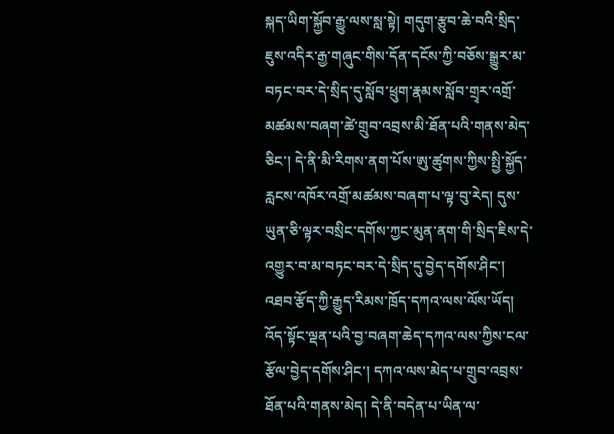སྐད་ཡིག་སྐྱོབ་རྒྱུ་ལས་སླ་སྟེ། གདུག་རྩུབ་ཆེ་བའི་སྲིད་ཇུས་འདིར་རྒྱ་གཞུང་གིས་དོན་དངོས་ཀྱི་བཅོས་སྒྱུར་མ་བཏང་བར་དེ་སྲིད་དུ་སློབ་ཕྲུག་རྣམས་སློབ་གྲྭར་འགྲོ་མཚམས་བཞག་ཚེ་གྲུབ་འབྲས་མི་ཐོན་པའི་གནས་མེད་ཅིང་། དེ་ནི་མི་རིགས་ནག་པོས་ཨུ་ཚུགས་ཀྱིས་སྤྱི་སྐྱོད་རླངས་འཁོར་འགྲོ་མཚམས་བཞག་པ་ལྟ་བུ་རེད། དུས་ཡུན་ཅི་ལྟར་བསྲིང་དགོས་ཀྱང་མུན་ནག་གི་སྲིད་ཇིས་དེ་འགྱུར་བ་མ་བཏང་བར་དེ་སྲིད་དུ་བྱེད་དགོས་ཤིང་། འཐབ་རྩོད་ཀྱི་རྒྱུད་རིམས་ཁྲོད་དཀའ་ལས་ལོས་ཡོད། འོད་སྟོང་ལྡན་པའི་བྱ་བཞག་ཆེད་དཀའ་ལས་ཀྱིས་ངལ་རྩོལ་བྱེད་དགོས་ཤིང་། དཀའ་ལས་མེད་པ་གྲུབ་འབྲས་ཐོན་པའི་གནས་མེད། དེ་ནི་བདེན་པ་ཡིན་ལ་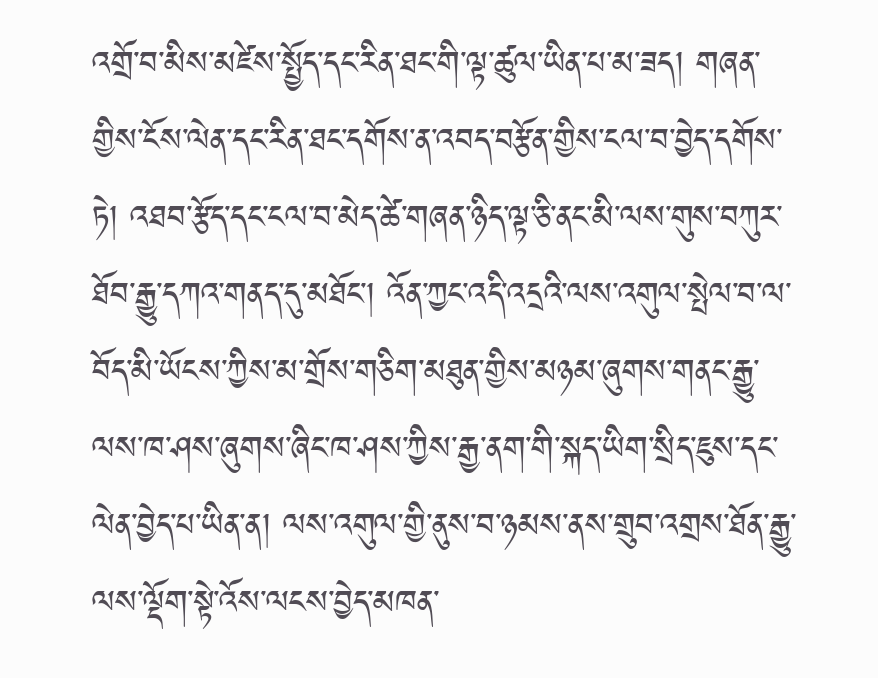འགྲོ་བ་མིས་མཛེས་སྤྱོད་དང་རིན་ཐང་གི་ལྟ་ཚུལ་ཡིན་པ་མ་ཟད། གཞན་གྱིས་ངོས་ལེན་དང་རིན་ཐང་དགོས་ན་འབད་བརྩོན་གྱིས་ངལ་བ་བྱེད་དགོས་ཏེ། འཐབ་རྩོད་དང་ངལ་བ་མེད་ཚེ་གཞན་ཉིད་ལྟ་ཅི་ནང་མི་ལས་གུས་བཀུར་ཐོབ་རྒྱུ་དཀའ་གནད་དུ་མཐོང་། འོན་ཀྱང་འདི་འདྲའི་ལས་འགུལ་སྤེལ་བ་ལ་བོད་མི་ཡོངས་ཀྱིས་མ་གྲོས་གཅིག་མཐུན་གྱིས་མཉམ་ཞུགས་གནང་རྒྱུ་ལས་ཁ་ཤས་ཞུགས་ཞིང་ཁ་ཤས་ཀྱིས་རྒྱ་ནག་གི་སྐད་ཡིག་སྲིད་ཇུས་དང་ལེན་བྱེད་པ་ཡིན་ན། ལས་འགུལ་གྱི་ནུས་བ་ཉམས་ནས་གྲུབ་འགྲས་ཐོན་རྒྱུ་ལས་ལྡོག་སྟེ་འོས་ལངས་བྱེད་མཁན་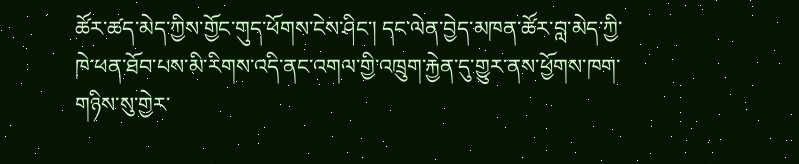ཚོར་ཚད་མེད་ཀྱིས་གྱོང་གུད་ཕོགས་ངེས་ཤིང་། དང་ལེན་བྱེད་མཁན་ཚོར་བླ་མེད་ཀྱི་ཁེ་ཕན་ཐོབ་པས་མི་རིགས་འདི་ནང་འགལ་གྱི་འཁྲུག་རྐྱེན་དུ་གྱུར་ནས་ཕྱོགས་ཁག་གཉིས་སུ་གྱེར་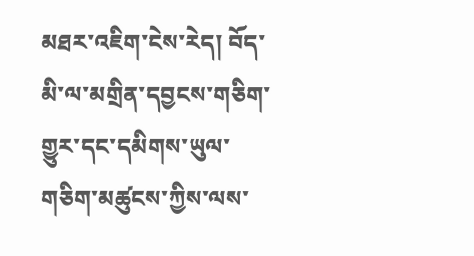མཐར་འཇིག་ངེས་རེད། བོད་མི་ལ་མགྲིན་དབྱངས་གཅིག་གྱུར་དང་དམིགས་ཡུལ་གཅིག་མཚུངས་ཀྱིས་ལས་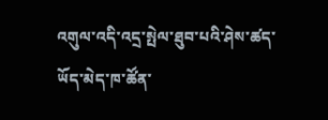འགུལ་འདི་འདྲ་སྤེལ་ཐུབ་པའི་ཤེས་ཚད་ཡོད་མེད་ཁ་ཚོན་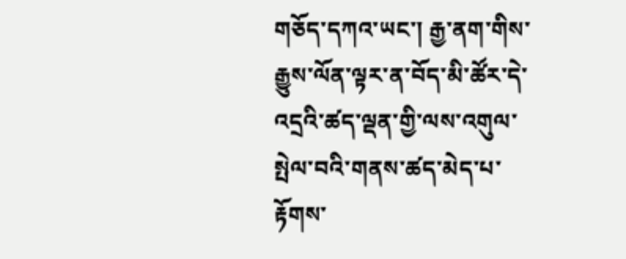གཅོད་དཀའ་ཡང་། རྒྱ་ནག་གིས་རྒྱུས་ལོན་ལྟར་ན་བོད་མི་ཚོར་དེ་འདྲའི་ཚད་ལྡན་གྱི་ལས་འགུལ་སྤེལ་བའི་གནས་ཚད་མེད་པ་རྟོགས་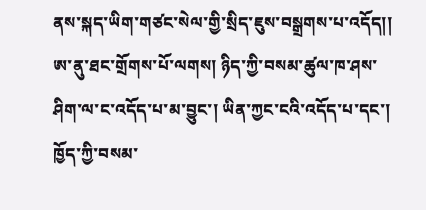ནས་སྐད་ཡིག་གཙང་སེལ་གྱི་སྲིད་ཇུས་བསྒྲགས་པ་འདོད།།
ཨ་ནུ་ཐང་གྲོགས་པོ་ལགས། ཉིད་ཀྱི་བསམ་ཚུལ་ཁ་ཤས་ཤིག་ལ་ང་འདོད་པ་མ་བྱུང་། ཡིན་ཀྱང་ངའི་འདོད་པ་དང་། ཁྱོད་ཀྱི་བསམ་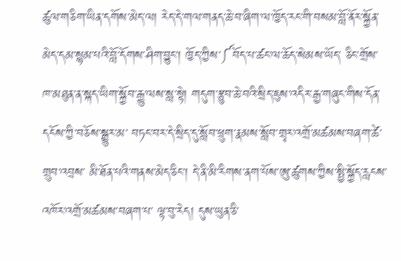ཚུལ་གཅིག་ཡིན་དགོས་མེད་ལ། རེད་དེ་གལ་གནད་ཆེ་བ་ཞིག་ལ་ཁྱོད་རང་གི་བསམ་བློ་ནོར་སྐྱོན་མེད་དམ་སྙམ་པའི་བློ་དོགས་ཤིག་བྱུང་། ཁྱོད་ཀྱིས་༼བོད་པ་ཚང་ལ་ཆོད་སེམས་ཡོད་ ཅིང་གྲོས་ཁ་མཐུན་ན་སྐད་ཡིག་སྐྱོབ་རྒྱུ་ལས་སླ་སྟེ། གདུག་རྩུབ་ཆེ་བའི་སྲིད་ཇུས་འདིར་རྒྱ་གཞུང་གིས་དོན་དངོས་ཀྱི་བཅོས་སྒྱུར་མ་ བཏང་བར་དེ་སྲིད་དུ་སློབ་ཕྲུག་རྣམས་སློབ་གྲྭར་འགྲོ་མཚམས་བཞག་ཚེ་གྲུབ་འབྲས་ མི་ཐོན་པའི་གནས་མེད་ཅིང་། དེ་ནི་མི་རིགས་ནག་པོས་ཨུ་ཚུགས་ཀྱིས་སྤྱི་སྐྱོད་རླངས་འཁོར་འགྲོ་མཚམས་བཞག་པ་ ལྟ་བུ་རེད། དུས་ཡུན་ཅི་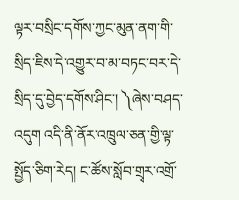ལྟར་བསྲིང་དགོས་ཀྱང་མུན་ནག་གི་སྲིད་ཇིས་དེ་འགྱུར་བ་མ་བཏང་བར་དེ་ སྲིད་དུ་བྱེད་དགོས་ཤིང་། ༽ཞེས་བཤད་འདུག འདི་ནི་ནོར་འཁྲུལ་ཅན་གྱི་ལྟ་སྤྱོད་ཅིག་རེད། ང་ཚོས་སློབ་གྲྭར་འགྲོ་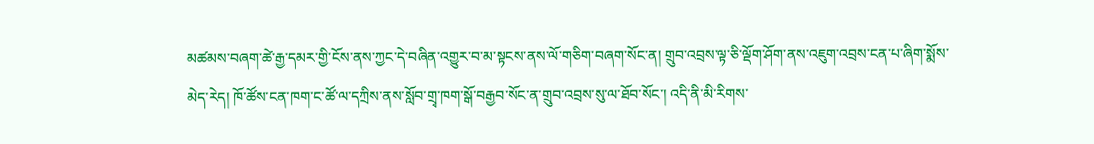མཚམས་བཞག་ཚེ་རྒྱ་དམར་གྱི་ངོས་ནས་ཀྱང་དེ་བཞིན་འགྱུར་བ་མ་སྟངས་ནས་ལོ་གཅིག་བཞག་སོང་ན། གྲུབ་འབྲས་ལྟ་ཅི་ལྡོག་ཤོག་ནས་འཇུག་འབྲས་ངན་པ་ཞིག་སྨོས་མེད་རེད། ཁོ་ཚོས་ངན་ཁག་ང་ཚོ་ལ་དཀྲིས་ནས་སློབ་གྲྭ་ཁག་སྒོ་བརྒྱབ་སོང་ན་གྲུབ་འབྲས་སུ་ལ་ཐོབ་སོང་། འདི་ནི་མི་རིགས་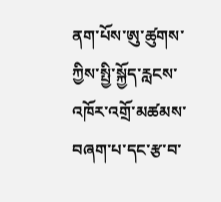ནག་པོས་ཨུ་ཚུགས་ཀྱིས་སྤྱི་སྐྱོད་རླངས་འཁོར་འགྲོ་མཚམས་བཞག་པ་དང་རྩ་བ་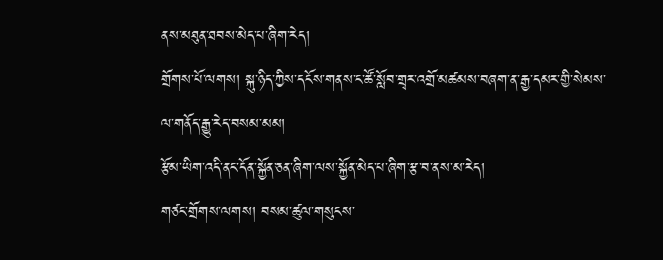ནས་མཐུན་ཐབས་མེད་པ་ཞིག་རེད།
གྲོགས་པོ་ལགས། སྐུ་ཉིད་ཀྱིས་དངོས་གནས་ང་ཚོ་སློབ་གྲྭར་འགྲོ་མཚམས་བཞག་ན་རྒྱ་དམར་གྱི་སེམས་ལ་གནོད་རྒྱུ་རེད་བསམ་མམ།
རྩོམ་ཡིག་འདི་ནང་དོན་སྐྱོན་ཅན་ཞིག་ལས་སྐྱོན་མེད་པ་ཞིག་རྩ་བ་ནས་མ་རེད།
གཙང་གྲོགས་ལགས། བསམ་ཚུལ་གསུངས་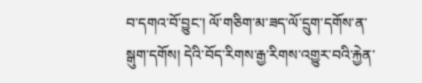བ་དགའ་བོ་བྱུང་། ལོ་གཅིག་མ་ཟད་ལོ་དྲུག་དགོས་ན་སྒུག་དགོས། དེའི་བོད་རིགས་རྒྱ་རིགས་འགྱུར་བའི་རྐྱེན་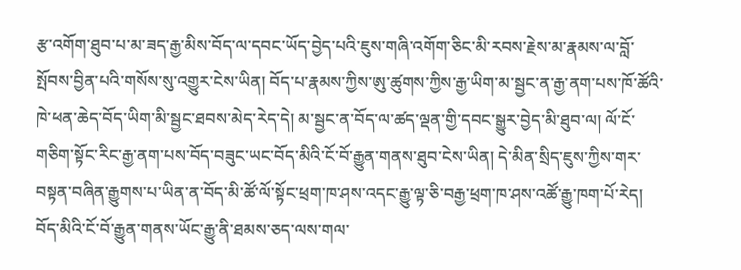རྩ་འགོག་ཐུབ་པ་མ་ཟད་རྒྱ་མིས་བོད་ལ་དབང་ཡོད་བྱེད་པའི་ཇུས་གཞི་འགོག་ཅིང་མི་རབས་རྗེས་མ་རྣམས་ལ་བློ་སྤོབས་བྱིན་པའི་གསོས་སུ་འགྱུར་ངེས་ཡིན། བོད་པ་རྣམས་ཀྱིས་ཨུ་ཚུགས་ཀྱིས་རྒྱ་ཡིག་མ་སྦྱང་ན་རྒྱ་ནག་པས་ཁོ་ཚོའི་ཁེ་ཕན་ཆེད་བོད་ཡིག་མི་སྦྱང་ཐབས་མེད་རེད་དེ། མ་སྦྱང་ན་བོད་ལ་ཚད་ལྡན་གྱི་དབང་སྒྱུར་བྱེད་མི་ཐུབ་ལ། ལོ་ངོ་གཅིག་སྟོང་རིང་རྒྱ་ནག་པས་བོད་བཟུང་ཡང་བོད་མིའི་ངོ་བོ་རྒྱུན་གནས་ཐུབ་ངེས་ཡིན། དེ་མིན་སྲིད་ཇུས་ཀྱིས་གར་བསྟན་བཞིན་རྒྱུགས་པ་ཡིན་ན་བོད་མི་ཚོ་ལོ་སྟོང་ཕྲག་ཁ་ཤས་འདང་རྒྱུ་ལྟ་ཅི་བརྒྱ་ཕྲག་ཁ་ཤས་འཚོ་རྒྱུ་ཁག་པོ་རེད། བོད་མིའི་ངོ་བོ་རྒྱུན་གནས་ཡོང་རྒྱུ་ནི་ཐམས་ཅད་ལས་གལ་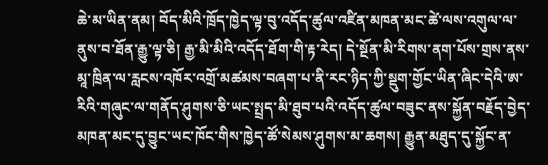ཆེ་མ་ཡིན་ནམ། བོད་མིའི་ཁྲོད་ཁྱེད་ལྟ་བུ་འདོད་ཚུལ་འཛིན་མཁན་མང་ཚེ་ལས་འགུལ་ལ་ནུས་བ་ཐོན་རྒྱུ་ལྟ་ཅི། རྒྱ་མི་མིའི་འདོད་ཐོག་གི་རྟ་རེད། དེ་སྔོན་མི་རིགས་ནག་པོས་གྲས་ནས་མཱ་ཁྲིན་ལ་རླངས་འཁོར་འགྲོ་མཚམས་བཞག་པ་ནི་རང་ཉིད་ཀྱི་སྡུག་གྱོང་ཡིན་ཞིང་དེའི་ཨ་རིའི་གཞུང་ལ་གནོད་ཤུགས་ཅི་ཡང་སྤྲད་མི་ཐུབ་པའི་འདོད་ཚུལ་བཟུང་ནས་སྐྱོན་བརྗོད་བྱེད་མཁན་མང་དུ་བྱུང་ཡང་ཁོང་གིས་ཁྱེད་ཚོ་སེམས་ཤུགས་མ་ཆགས། རྒྱུན་མཐུད་དུ་སྐྱོང་ན་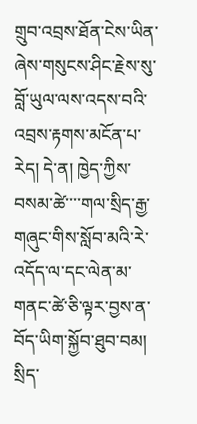གྲུབ་འབྲས་ཐོན་ངེས་ཡིན་ཞེས་གསུངས་ཤིང་རྗེས་སུ་བློ་ཡུལ་ལས་འདས་བའི་འབྲས་རྟགས་མངོན་པ་རེད། དེ་ན། ཁྱེད་ཀྱིས་བསམ་ཚེ་་་་གལ་སྲིད་རྒྱ་གཞུང་གིས་སློབ་མའི་རེ་འདོད་ལ་དང་ལེན་མ་གནང་ཚེ་ཅི་ལྟར་བྱས་ན་བོད་ཡིག་སྐྱོབ་ཐུབ་བམ། སྲིད་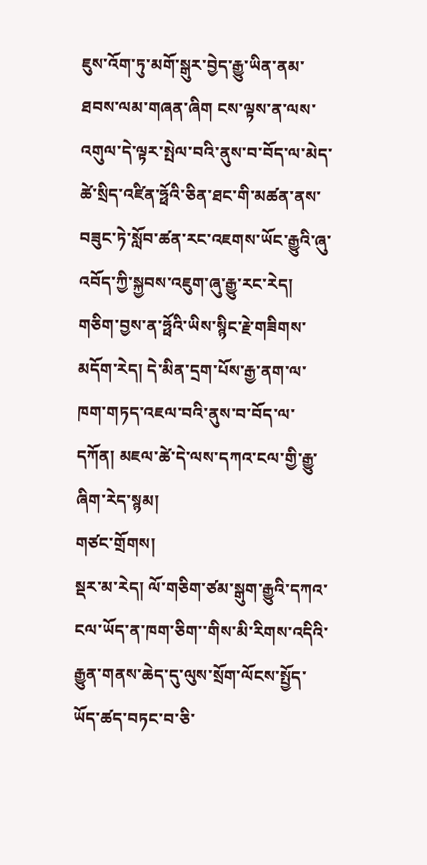ཇུས་འོག་ཏུ་མགོ་སྒུར་བྱེད་རྒྱུ་ཡིན་ནམ་ཐབས་ལམ་གཞན་ཞིག ངས་ལྟས་ན་ལས་འགུལ་དེ་ལྟར་སྤེལ་བའི་ནུས་བ་བོད་ལ་མེད་ཚེ་སྲིད་འཛིན་ཧྥོའི་ཅིན་ཐང་གི་མཚན་ནས་བཟུང་ཏེ་སློབ་ཚན་རང་འཇགས་ཡོང་རྒྱུའི་ཞུ་འབོད་ཀྱི་སྐྱབས་འཇུག་ཞུ་རྒྱུ་རང་རེད། གཅིག་བྱས་ན་ཧྥོའི་ཡིས་སྙིང་རྗེ་གཟིགས་མདོག་རེད། དེ་མིན་དྲག་པོས་རྒྱ་ནག་ལ་ཁག་གཏད་འཇལ་བའི་ནུས་བ་བོད་ལ་དཀོན། མཇལ་ཚེ་དེ་ལས་དཀའ་ངལ་གྱི་རྒྱུ་ཞིག་རེད་སྙམ།
གཙང་གྲོགས།
སྡར་མ་རེད། ལོ་གཅིག་ཙམ་སྒུག་རྒྱུའི་དཀའ་ངལ་ཡོད་ན་ཁག་ཅིག་་གིས་མི་རིགས་འདིའི་རྒྱུན་གནས་ཆེད་དུ་ལུས་སྲོག་ལོངས་སྤྱོད་ཡོད་ཚད་བཏང་བ་ཅི་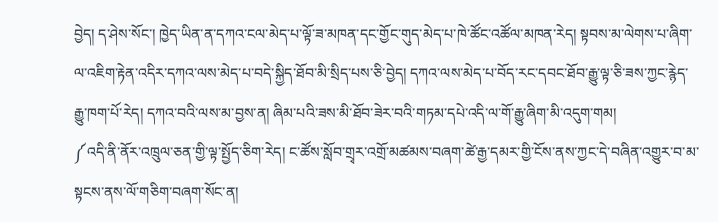བྱེད། ད་ཤེས་སོང་། ཁྱེད་ཡིན་ན་དཀའ་ངལ་མེད་པ་ལྟོ་ཟ་མཁན་དང་གྱོང་གུད་མེད་པ་ཁེ་ཚོང་འཚོལ་མཁན་རེད། སྟབས་མ་ལེགས་པ་ཞིག་ལ་འཇིག་རྟེན་འདིར་དཀའ་ལས་མེད་པ་བདེ་སྐྱིད་ཐོབ་མི་སྲིད་པས་ཅི་བྱེད། དཀའ་ལས་མེད་པ་བོད་རང་དབང་ཐོབ་རྒྱུ་ལྟ་ཅི་ཟས་ཀྱང་རྙེད་རྒྱུ་ཁག་པོ་རེད། དཀའ་བའི་ལས་མ་བྱས་ན། ཞིམ་པའི་ཟས་མི་ཐོབ་ཟེར་བའི་གཏམ་དཔེ་འདི་ལ་གོ་རྒྱུ་ཞིག་མི་འདུག་གམ།
༼འདི་ནི་ནོར་འཁྲུལ་ཅན་གྱི་ལྟ་སྤྱོད་ཅིག་རེད། ང་ཚོས་སློབ་གྲྭར་འགྲོ་མཚམས་བཞག་ཚེ་རྒྱ་དམར་གྱི་ངོས་ནས་ཀྱང་དེ་བཞིན་འགྱུར་བ་མ་སྟངས་ནས་ལོ་གཅིག་བཞག་སོང་ན།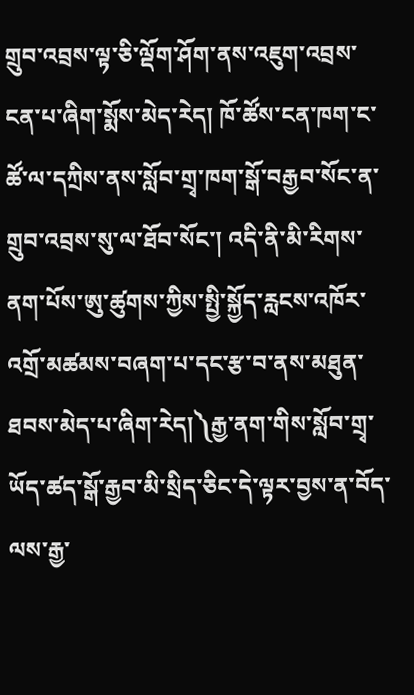གྲུབ་འབྲས་ལྟ་ཅི་ལྡོག་ཤོག་ནས་འཇུག་འབྲས་ངན་པ་ཞིག་སྨོས་མེད་རེད། ཁོ་ཚོས་ངན་ཁག་ང་ཚོ་ལ་དཀྲིས་ནས་སློབ་གྲྭ་ཁག་སྒོ་བརྒྱབ་སོང་ན་གྲུབ་འབྲས་སུ་ལ་ཐོབ་སོང་། འདི་ནི་མི་རིགས་ནག་པོས་ཨུ་ཚུགས་ཀྱིས་སྤྱི་སྐྱོད་རླངས་འཁོར་འགྲོ་མཚམས་བཞག་པ་དང་རྩ་བ་ནས་མཐུན་ཐབས་མེད་པ་ཞིག་རེད།༽རྒྱ་ནག་གིས་སློབ་གྲྭ་ཡོད་ཚད་སྒོ་རྒྱབ་མི་སྲིད་ཅིང་དེ་ལྟར་བྱས་ན་བོད་ལས་རྒྱ་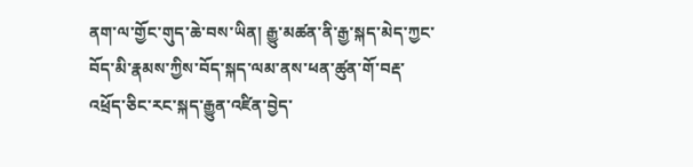ནག་ལ་གྱོང་གུད་ཆེ་བས་ཡིན། རྒྱུ་མཚན་ནི་རྒྱ་སྐད་མེད་ཀྱང་བོད་མི་རྣམས་ཀྱིས་བོད་སྐད་ལམ་ནས་ཕན་ཚུན་གོ་བརྡ་འཕྲོད་ཅིང་རང་སྐད་རྒྱུན་འཛིན་བྱེད་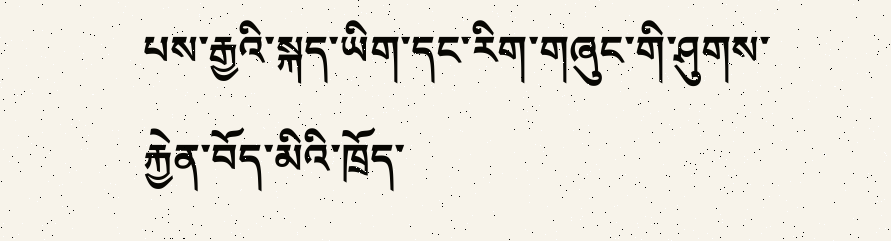པས་རྒྱའི་སྐད་ཡིག་དང་རིག་གཞུང་གི་ཤུགས་རྐྱེན་བོད་མིའི་ཁྲོད་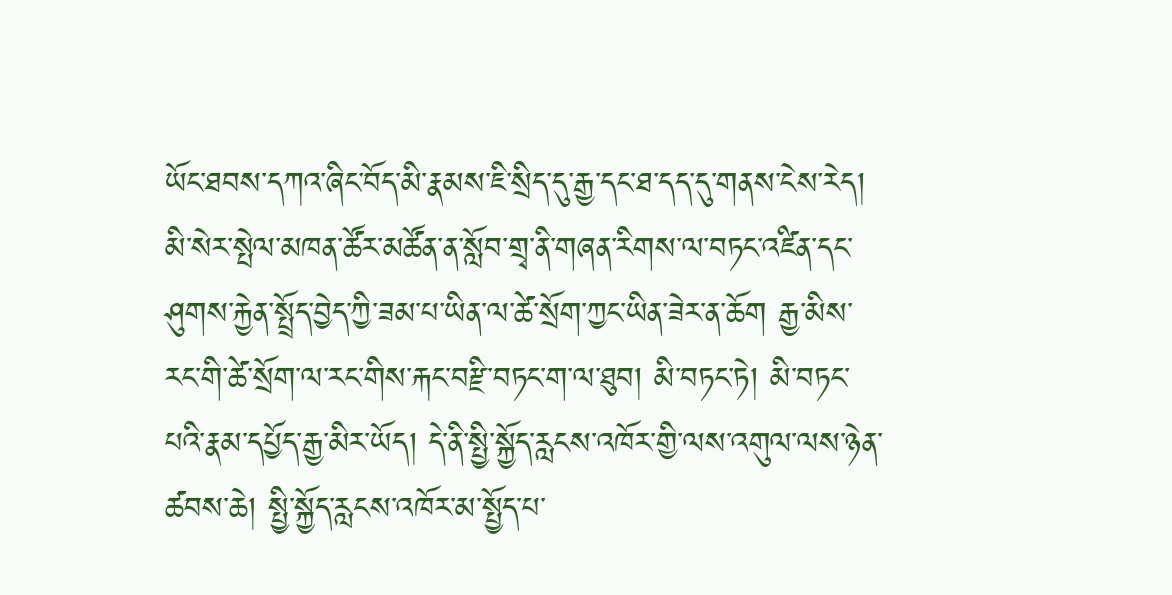ཡོང་ཐབས་དཀའ་ཞིང་བོད་མི་རྣམས་ཇི་སྲིད་དུ་རྒྱ་དང་ཐ་དད་དུ་གནས་ངེས་རེད། མི་སེར་སྤེལ་མཁན་ཚོར་མཚོན་ན་སློབ་གྲྭ་ནི་གཞན་རིགས་ལ་བཏང་འཛིན་དང་ཤུགས་རྐྱེན་སྤྲོད་བྱེད་ཀྱི་ཟམ་པ་ཡིན་ལ་ཚེ་སྲོག་ཀྱང་ཡིན་ཟེར་ན་ཆོག རྒྱ་མིས་རང་གི་ཚེ་སྲོག་ལ་རང་གིས་རྐང་བརྫི་བཏང་ག་ལ་ཐུབ། མི་བཏང་ཏེ། མི་བཏང་པའི་རྣམ་དཔྱོད་རྒྱ་མིར་ཡོད། དེ་ནི་སྤྱི་སྐྱོད་རླངས་འཁོར་གྱི་ལས་འགུལ་ལས་ཉེན་ཚབས་ཆེ། སྤྱི་སྐྱོད་རླངས་འཁོར་མ་སྤྱོད་པ་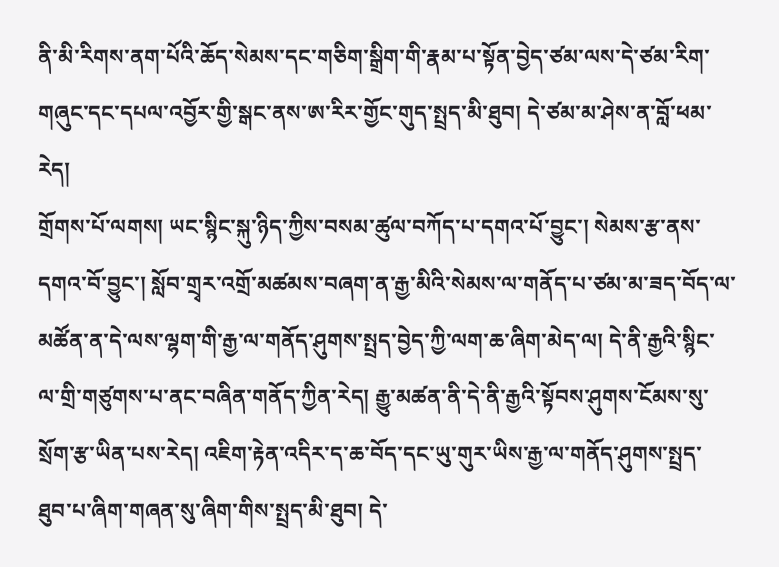ནི་མི་རིགས་ནག་པོའི་ཆོད་སེམས་དང་གཅིག་སྒྲིག་གི་རྣམ་པ་སྟོན་བྱེད་ཙམ་ལས་དེ་ཙམ་རིག་གཞུང་དང་དཔལ་འབྱོར་གྱི་སྒང་ནས་ཨ་རིར་གྱོང་གུད་སྤྲད་མི་ཐུབ། དེ་ཙམ་མ་ཤེས་ན་བློ་ཕམ་རེད།
གྲོགས་པོ་ལགས། ཡང་སྙིང་སྐུ་ཉིད་ཀྱིས་བསམ་ཚུལ་བཀོད་པ་དགའ་པོ་བྱུང་། སེམས་རྩ་ནས་དགའ་བོ་བྱུང་། སློབ་གྲྭར་འགྲོ་མཚམས་བཞག་ན་རྒྱ་མིའི་སེམས་ལ་གནོད་པ་ཙམ་མ་ཟད་བོད་ལ་མཚོན་ན་དེ་ལས་ལྷག་གི་རྒྱ་ལ་གནོད་ཤུགས་སྤྲད་བྱེད་ཀྱི་ལག་ཆ་ཞིག་མེད་ལ། དེ་ནི་རྒྱའི་སྙིང་ལ་གྲི་གཙུགས་པ་ནང་བཞིན་གནོད་ཀྱིན་རེད། རྒྱུ་མཚན་ནི་དེ་ནི་རྒྱའི་སྟོབས་ཤུགས་ངོམས་སུ་སྲོག་རྩ་ཡིན་པས་རེད། འཇིག་རྟེན་འདིར་ད་ཆ་བོད་དང་ཡུ་གུར་ཡིས་རྒྱ་ལ་གནོད་ཤུགས་སྤྲད་ཐུབ་པ་ཞིག་གཞན་སུ་ཞིག་གིས་སྤྲད་མི་ཐུབ། དེ་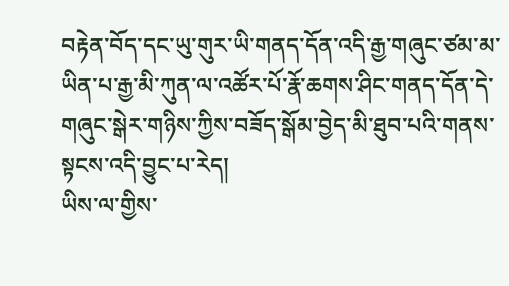བརྟེན་བོད་དང་ཡུ་གུར་ཡི་གནད་དོན་འདི་རྒྱ་གཞུང་ཙམ་མ་ཡིན་པ་རྒྱ་མི་ཀུན་ལ་འཚོར་པོ་རྣོ་ཆགས་ཤིང་གནད་དོན་དེ་གཞུང་སྒེར་གཉིས་ཀྱིས་བཟོད་སྒོམ་བྱེད་མི་ཐུབ་པའི་གནས་སྟངས་འདི་བྱུང་པ་རེད།
ཡིས་ལ་གྱིས་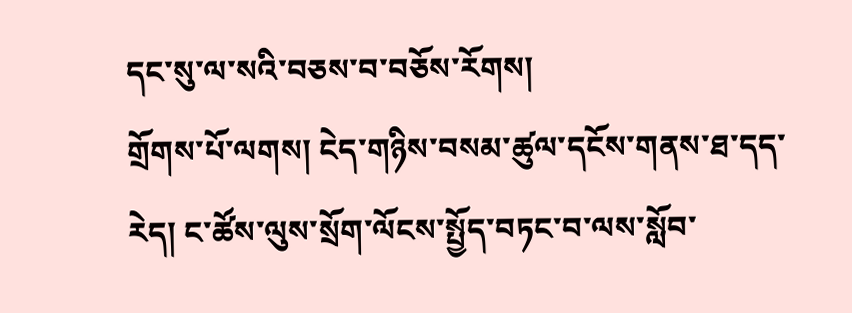དང་སུ་ལ་སའི་བཅས་བ་བཅོས་རོགས།
གྲོགས་པོ་ལགས། ངེད་གཉིས་བསམ་ཚུལ་དངོས་གནས་ཐ་དད་རེད། ང་ཚོས་ལུས་སྲོག་ལོངས་སྤྱོད་བཏང་བ་ལས་སློབ་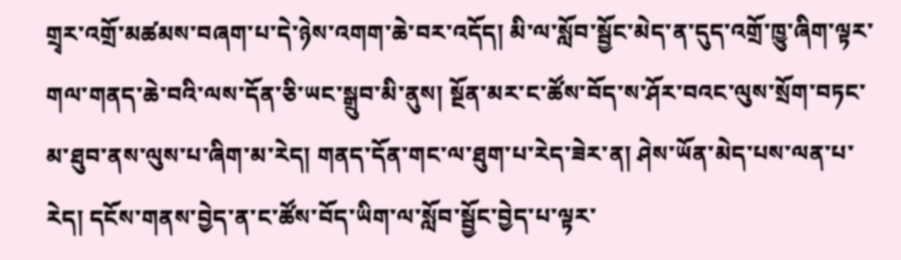གྲྭར་འགྲོ་མཚམས་བཞག་པ་དེ་ཉེས་འགག་ཆེ་བར་འདོད། མི་ལ་སློབ་སྦྱོང་མེད་ན་དུད་འགྲོ་ཁྱུ་ཞིག་ལྟར་གལ་གནད་ཆེ་བའི་ལས་དོན་ཅི་ཡང་སྒྲུབ་མི་ནུས། སྔོན་མར་ང་ཚོས་བོད་ས་ཤོར་བའང་ལུས་སྲོག་བཏང་མ་ཐུབ་ནས་ལུས་པ་ཞིག་མ་རེད། གནད་དོན་གང་ལ་ཐུག་པ་རེད་ཟེར་ན། ཤེས་ཡོན་མེད་པས་ལན་པ་རེད། དངོས་གནས་བྱེད་ན་ང་ཚོས་བོད་ཡིག་ལ་སློབ་སྦྱོང་བྱེད་པ་ལྟར་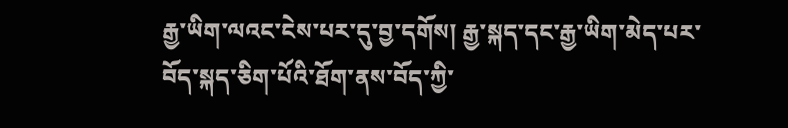རྒྱ་ཡིག་ལའང་ངེས་པར་དུ་བྱ་དགོས། རྒྱ་སྐད་དང་རྒྱ་ཡིག་མེད་པར་བོད་སྐད་ཅིག་པོའི་ཐོག་ནས་བོད་ཀྱི་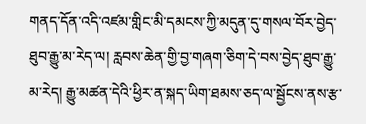གནད་དོན་འདི་འཛམ་གླིང་མི་དམངས་ཀྱི་མདུན་དུ་གསལ་བོར་བྱེད་ཐུབ་རྒྱུ་མ་རེད་ལ། རླབས་ཆེན་གྱི་བྱ་གཞག་ཅིག་དེ་བས་བྱེད་ཐུབ་རྒྱུ་མ་རེད། རྒྱུ་མཚན་དེའི་ཕྱིར་ན་སྐད་ཡིག་ཐམས་ཅད་ལ་སྦྱོངས་ནས་རྩ་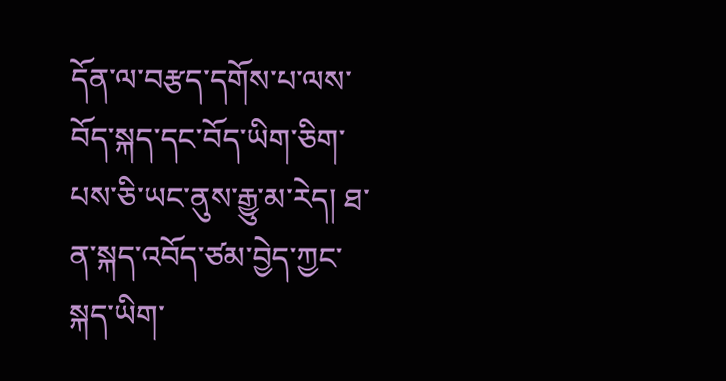དོན་ལ་བརྩད་དགོས་པ་ལས་བོད་སྐད་དང་བོད་ཡིག་ཅིག་པས་ཅི་ཡང་ནུས་རྒྱུ་མ་རེད། ཐ་ན་སྐད་འབོད་ཙམ་བྱེད་ཀྱང་སྐད་ཡིག་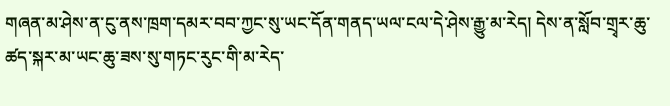གཞན་མ་ཤེས་ན་ངུ་ནས་ཁྲག་དམར་བབ་ཀྱང་སུ་ཡང་དོན་གནད་ཡལ་ངལ་དེ་ཤེས་རྒྱུ་མ་རེད། དེས་ན་སློབ་གྲྭར་ཆུ་ཚད་སྐར་མ་ཡང་ཆུ་ཟས་སུ་གཏང་རུང་གི་མ་རེད་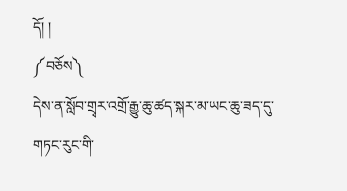དོ། །
༼བཅོས༽
དེས་ན་སློབ་གྲྭར་འགྲོ་རྒྱུ་ཆུ་ཚད་སྐར་མ་ཡང་ཆུ་ཟད་དུ་གཏང་རུང་གི་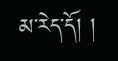མ་རེད་དོ། །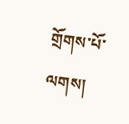གྲོགས་པོ་ལགས།